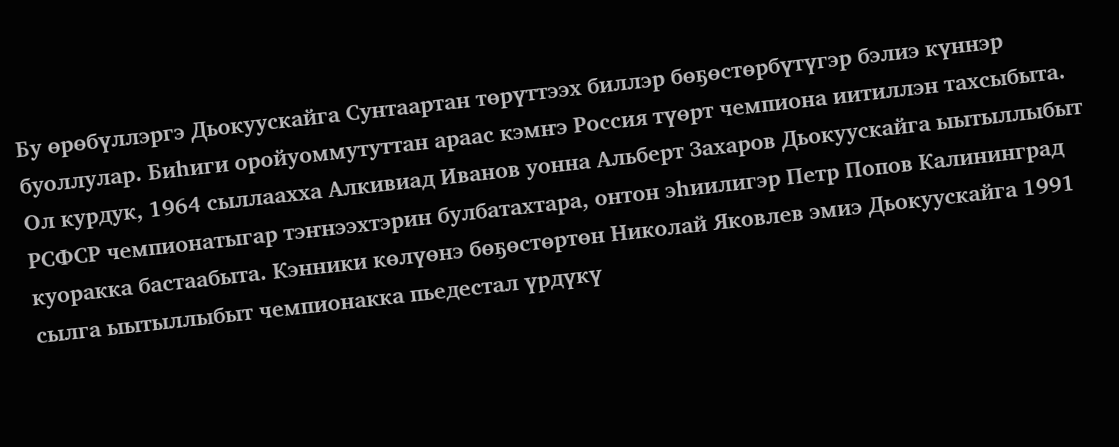Бу өрөбүллэргэ Дьокуускайга Сунтаартан төрүттээх биллэр бөҕөстөрбүтүгэр бэлиэ күннэр буоллулар. Биһиги оройуоммутуттан араас кэмҥэ Россия түөрт чемпиона иитиллэн тахсыбыта. Ол курдук, 1964 сыллаахха Алкивиад Иванов уонна Альберт Захаров Дьокуускайга ыытыллыбыт РСФСР чемпионатыгар тэҥнээхтэрин булбатахтара, онтон эһиилигэр Петр Попов Калининград куоракка бастаабыта. Кэнники көлүөнэ бөҕөстөртөн Николай Яковлев эмиэ Дьокуускайга 1991 сылга ыытыллыбыт чемпионакка пьедестал үрдүкү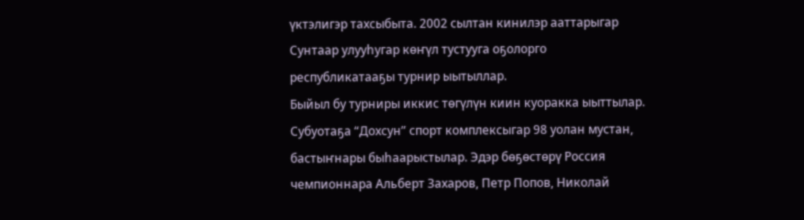үктэлигэр тахсыбыта. 2002 сылтан кинилэр ааттарыгар Сунтаар улууһугар көҥүл тустууга оҕолорго республикатааҕы турнир ыытыллар.
Быйыл бу турниры иккис төгүлүн киин куоракка ыыттылар. Субуотаҕа “Дохсун” спорт комплексыгар 98 уолан мустан, бастыҥнары быһаарыстылар. Эдэр бөҕөстөрү Россия чемпионнара Альберт Захаров, Петр Попов, Николай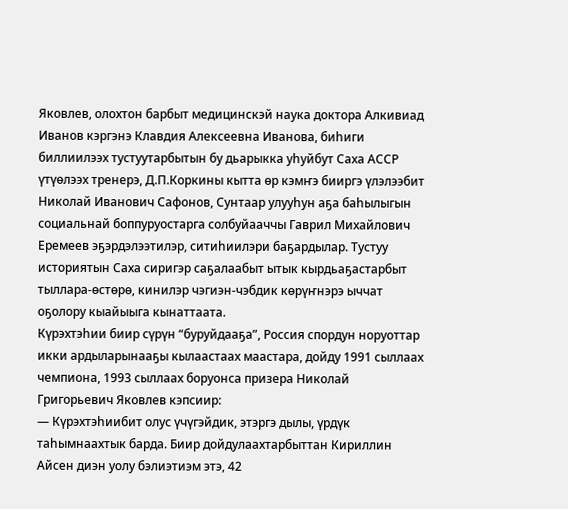Яковлев, олохтон барбыт медицинскэй наука доктора Алкивиад Иванов кэргэнэ Клавдия Алексеевна Иванова, биһиги биллиилээх тустуутарбытын бу дьарыкка уһуйбут Саха АССР үтүөлээх тренерэ, Д.П.Коркины кытта өр кэмҥэ бииргэ үлэлээбит Николай Иванович Сафонов, Сунтаар улууһун аҕа баһылыгын социальнай боппуруостарга солбуйааччы Гаврил Михайлович Еремеев эҕэрдэлээтилэр, ситиһиилэри баҕардылар. Тустуу историятын Саха сиригэр саҕалаабыт ытык кырдьаҕастарбыт тыллара-өстөрө, кинилэр чэгиэн-чэбдик көрүҥнэрэ ыччат оҕолору кыайыыга кынаттаата.
Күрэхтэһии биир сүрүн “буруйдааҕа”, Россия спордун норуоттар икки ардыларынааҕы кылаастаах маастара, дойду 1991 сыллаах чемпиона, 1993 сыллаах боруонса призера Николай Григорьевич Яковлев кэпсиир:
— Күрэхтэһиибит олус үчүгэйдик, этэргэ дылы, үрдүк таһымнаахтык барда. Биир дойдулаахтарбыттан Кириллин Айсен диэн уолу бэлиэтиэм этэ, 42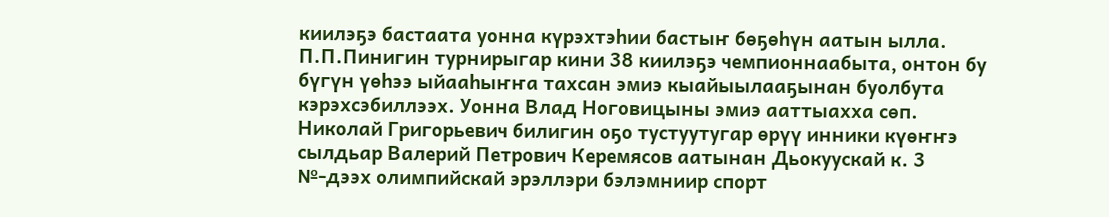киилэҕэ бастаата уонна күрэхтэһии бастыҥ бөҕөһүн аатын ылла. П.П.Пинигин турнирыгар кини 38 киилэҕэ чемпионнаабыта, онтон бу бүгүн үөһээ ыйааһыҥҥа тахсан эмиэ кыайыылааҕынан буолбута кэрэхсэбиллээх. Уонна Влад Ноговицыны эмиэ ааттыахха сөп.
Николай Григорьевич билигин оҕо тустуутугар өрүү инники күөҥҥэ сылдьар Валерий Петрович Керемясов аатынан Дьокуускай к. 3 №-дээх олимпийскай эрэллэри бэлэмниир спорт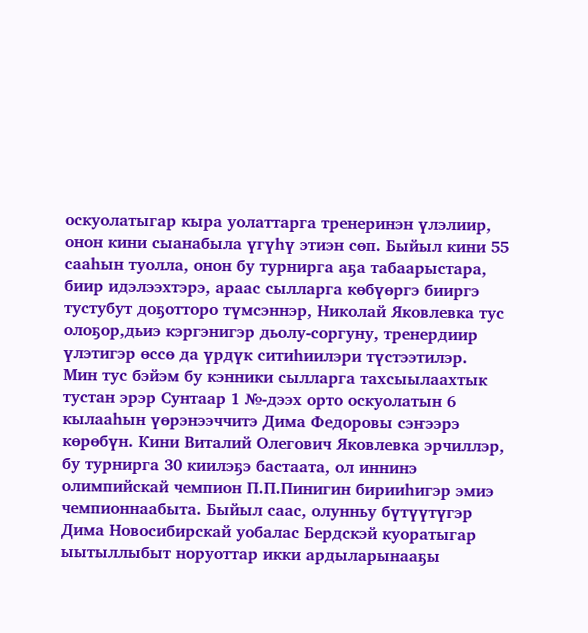оскуолатыгар кыра уолаттарга тренеринэн үлэлиир, онон кини сыанабыла үгүһү этиэн сөп. Быйыл кини 55 сааһын туолла, онон бу турнирга аҕа табаарыстара, биир идэлээхтэрэ, араас сылларга көбүөргэ бииргэ тустубут доҕотторо түмсэннэр, Николай Яковлевка тус олоҕор,дьиэ кэргэнигэр дьолу-соргуну, тренердиир үлэтигэр өссө да үрдүк ситиһиилэри түстээтилэр.
Мин тус бэйэм бу кэнники сылларга тахсыылаахтык тустан эрэр Сунтаар 1 №-дээх орто оскуолатын 6 кылааһын үөрэнээччитэ Дима Федоровы сэҥээрэ көрөбүн. Кини Виталий Олегович Яковлевка эрчиллэр, бу турнирга 30 киилэҕэ бастаата, ол иннинэ олимпийскай чемпион П.П.Пинигин бирииһигэр эмиэ чемпионнаабыта. Быйыл саас, олунньу бүтүүтүгэр Дима Новосибирскай уобалас Бердскэй куоратыгар ыытыллыбыт норуоттар икки ардыларынааҕы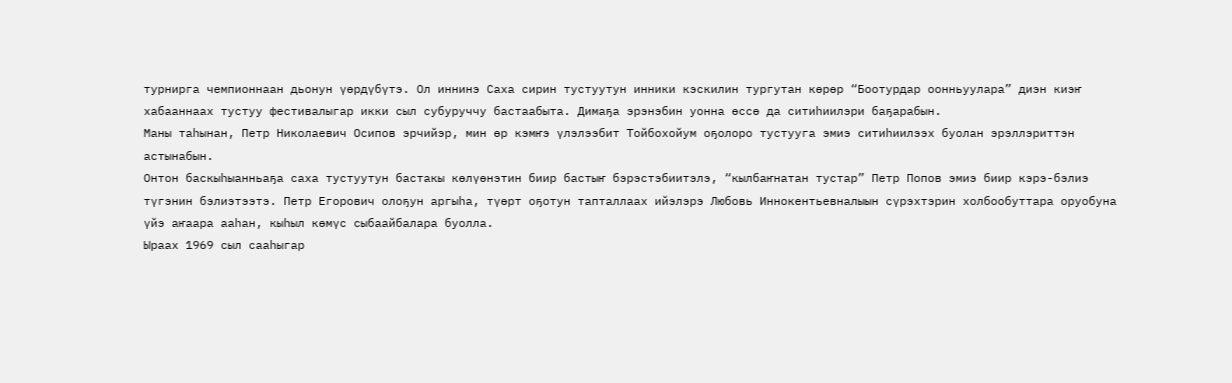турнирга чемпионнаан дьонун үөрдүбүтэ. Ол иннинэ Саха сирин тустуутун инники кэскилин тургутан көрөр “Боотурдар оонньуулара” диэн киэҥ хабааннаах тустуу фестивалыгар икки сыл субуруччу бастаабыта. Димаҕа эрэнэбин уонна өссө да ситиһиилэри баҕарабын.
Маны таһынан, Петр Николаевич Осипов эрчийэр, мин өр кэмҥэ үлэлээбит Тойбохойум оҕолоро тустууга эмиэ ситиһиилээх буолан эрэллэриттэн астынабын.
Онтон баскыһыанньаҕа саха тустуутун бастакы көлүөнэтин биир бастыҥ бэрэстэбиитэлэ, “кылбаҥнатан тустар” Петр Попов эмиэ биир кэрэ-бэлиэ түгэнин бэлиэтээтэ. Петр Егорович олоҕун аргыһа, түөрт оҕотун тапталлаах ийэлэрэ Любовь Иннокентьевналыын сүрэхтэрин холбообуттара оруобуна үйэ аҥаара ааһан, кыһыл көмүс сыбаайбалара буолла.
Ыраах 1969 сыл сааһыгар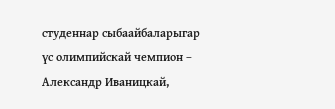студеннар сыбаайбаларыгар үс олимпийскай чемпион – Александр Иваницкай,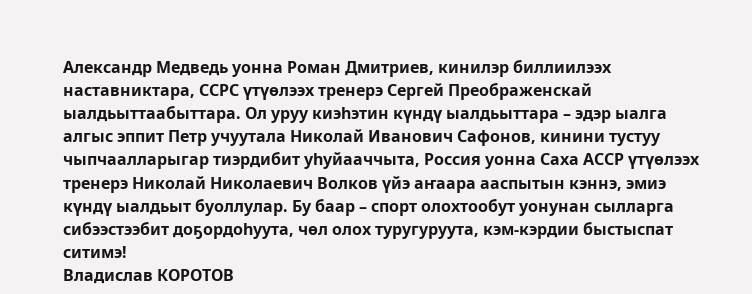Александр Медведь уонна Роман Дмитриев, кинилэр биллиилээх наставниктара, ССРС үтүөлээх тренерэ Сергей Преображенскай ыалдьыттаабыттара. Ол уруу киэһэтин күндү ыалдьыттара – эдэр ыалга алгыс эппит Петр учуутала Николай Иванович Сафонов, кинини тустуу чыпчаалларыгар тиэрдибит уһуйааччыта, Россия уонна Саха АССР үтүөлээх тренерэ Николай Николаевич Волков үйэ аҥаара ааспытын кэннэ, эмиэ күндү ыалдьыт буоллулар. Бу баар – спорт олохтообут уонунан сылларга сибээстээбит доҕордоһуута, чөл олох туругуруута, кэм-кэрдии быстыспат ситимэ!
Владислав КОРОТОВ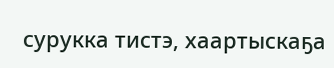сурукка тистэ, хаартыскаҕа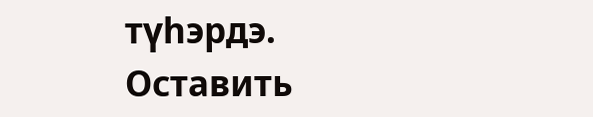түһэрдэ.
Оставить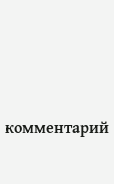комментарий